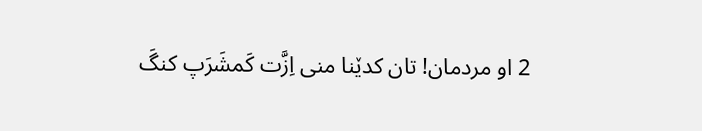2 او مردمان! تان کدێنا منی اِزَّت کَمشَرَپ کنگَ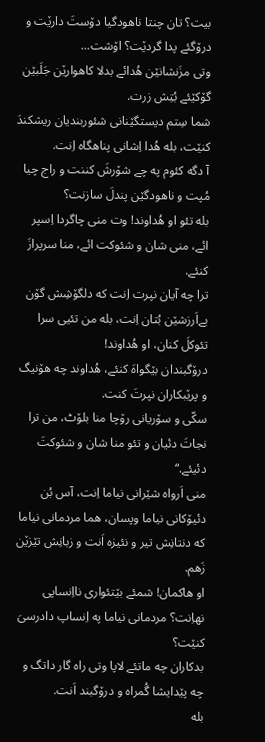بیت؟ تان چنتا ناهودگیا دۆستَ دارێت و درۆگئے پدا گردێت؟ اۆشت...
وتی مزَنشانێن هُدائے بدلا کاهوارێن جَلَبێن گۆکێئے بُتِش زرت.
شما سِتم دیستگێنانی شئوربندیان ریشکندَ کنێت، بله هُدا اِشانی پناهگاه اِنت.
آ دگه کئوم په چے شۆرشَ کننت و راج چیا مُپت و ناهودگێن پندلَ سازنت؟
بله تئو او هُداوند! وت منی چاگردا اِسپر ائے، منی شان و شئوکت ائے، منا سرپرازَ کنئے.
ترا چه آیان نپرت اِنت که دلگۆشِش گۆن بےاَرزشێن بُتان اِنت، بله من تئیی سرا تئوکلَ کنان، او هُداوند!
درۆگبندان بێگواهَ کنئے، هُداوند چه هۆنیگ و پرێبکاران نپرتَ کنت.
سکّی و سۆریانی رۆچا منا بلۆٹ، من ترا نجاتَ دئیان و تئو منا شان و شئوکتَ دئیئے.“
منی اَرواه شێرانی نیاما اِنت، آس بُن دئیۆکانی نیاما وپسان، هما مردمانی نیاما که دنتانِش تیر و نئیزه اَنت و زبانِش تێزێن زَهم.
او هاکمان! شمئے بێتئواری نااِنساپی نهاِنت؟ مردمانی نیاما په اِنساپ دادرسیَ کنێت؟
بدکاران چه ماتئے لاپا وتی راه گار داتگ و چه پێدایشا گُمراه و درۆگبند اَنت.
بله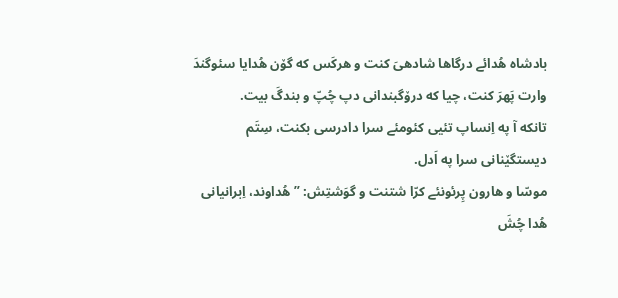بادشاه هُدائے درگاها شادهیَ کنت و هرکَس که گۆن هُدایا سئوگندَ وارت پَهرَ کنت، چیا که درۆگبندانی دپ چُپّ و بندگَ بیت.
تانکه آ په اِنساپ تئیی کئومئے سرا دادرسی بکنت، سِتَم دیستگێنانی سرا په اَدل.
موسّا و هارون پِرئونئے کرّا شتنت و گوَشتِش: ”هُداوند، اِبرانیانی هُدا چُشَ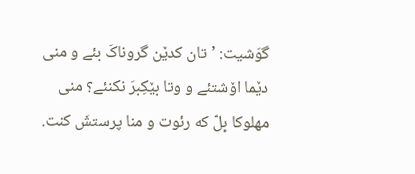گوَشیت: ’تان کدێن گروناکَ بئے و منی دێما اۆشتئے و وتا بێکِبرَ نکنئے؟ منی مهلوکا بِلّ که رئوت و منا پرستشَ کنت.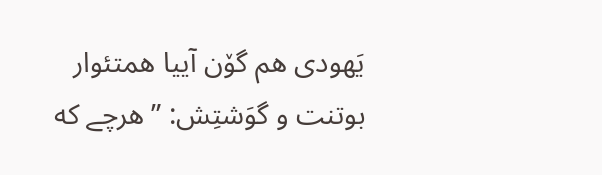یَهودی هم گۆن آییا همتئوار بوتنت و گوَشتِش: ”هرچے که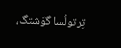تِرتولُسا گوَشتگ،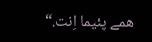همے پئیما اِنت.“